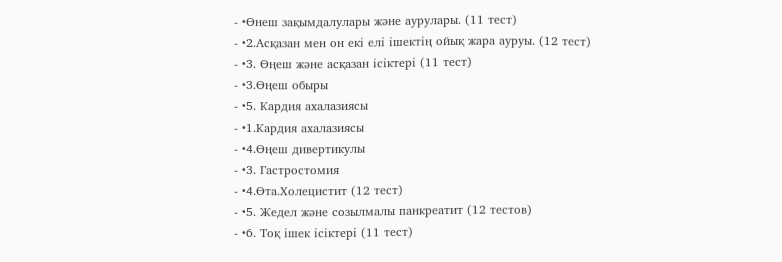- •Өнеш зақымдалулары және аурулары. (11 тест)
- •2.Асқазан мен он екі елі ішектің ойық жара ауруы. (12 тест)
- •3. Өңеш және асқазан ісіктері (11 тест)
- •3.Өңеш обыры
- •5. Кардия ахалазиясы
- •1.Кардия ахалазиясы
- •4.Өңеш дивертикулы
- •3. Гастростомия
- •4.Өта.Холецистит (12 тест)
- •5. Жедел және созылмалы панкреатит (12 тестов)
- •6. Тоқ ішек ісіктері (11 тест)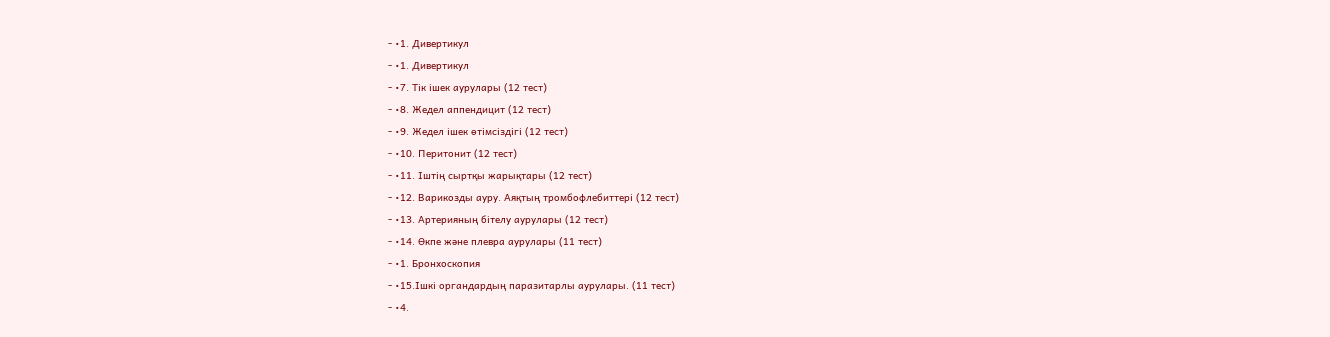- •1. Дивертикул
- •1. Дивертикул
- •7. Тік ішек аурулары (12 тест)
- •8. Жедел аппендицит (12 тест)
- •9. Жедел ішек өтімсіздігі (12 тест)
- •10. Перитонит (12 тест)
- •11. Іштің сыртқы жарықтары (12 тест)
- •12. Варикозды ауру. Аяқтың тромбофлебиттері (12 тест)
- •13. Артерияның бітелу аурулары (12 тест)
- •14. Өкпе және плевра аурулары (11 тест)
- •1. Бронхоскопия
- •15.Ішкі органдардың паразитарлы аурулары. (11 тест)
- •4.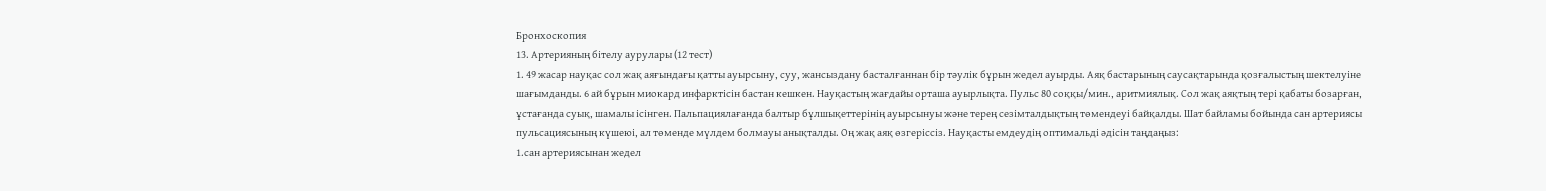Бронхоскопия
13. Артерияның бітелу аурулары (12 тест)
1. 49 жасар науқас сол жақ аяғындағы қатты ауырсыну, суу, жансыздану басталғаннан бір тәулік бұрын жедел ауырды. Аяқ бастарының саусақтарында қозғалыстың шектелуіне шағымданды. 6 ай бұрын миокард инфарктісін бастан кешкен. Науқастың жағдайы орташа ауырлықта. Пульс 80 соққы/мин., аритмиялық. Сол жақ аяқтың тері қабаты бозарған, ұстағанда суық, шамалы ісінген. Пальпациялағанда балтыр бұлшықеттерінің ауырсынуы және терең сезімталдықтың төмендеуі байқалды. Шат байламы бойында сан артериясы пульсациясының күшеюі, ал төменде мүлдем болмауы анықталды. Оң жақ аяқ өзгеріссіз. Науқасты емдеудің оптимальді әдісін таңдаңыз:
1.сан артериясынан жедел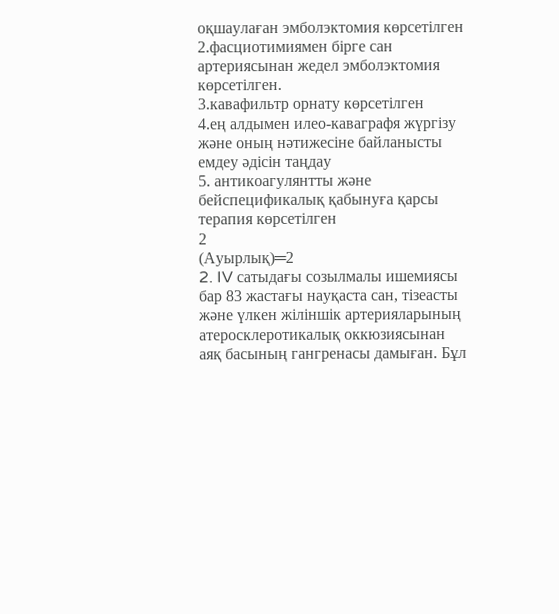оқшаулаған эмболэктомия көрсетілген
2.фасциотимиямен бірге сан артериясынан жедел эмболэктомия көрсетілген.
3.кавафильтр орнату көрсетілген
4.ең алдымен илео-каваграфя жүргізу және оның нәтижесіне байланысты емдеу әдісін таңдау
5. антикоагулянтты және бейспецификалық қабынуға қарсы терапия көрсетілген
2
(Ауырлық)═2
2. IV сатыдағы созылмалы ишемиясы бар 83 жастағы науқаста сан, тізеасты және үлкен жіліншік артерияларының атеросклеротикалық оккюзиясынан аяқ басының гангренасы дамыған. Бұл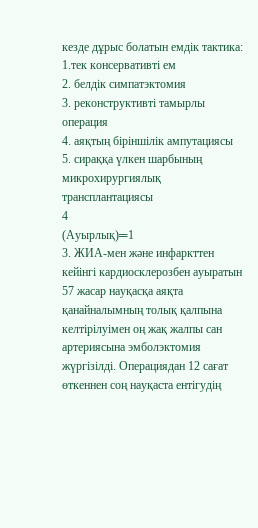кезде дұрыс болатын емдік тактика:
1.тек консервативті ем
2. белдік симпатэктомия
3. реконструктивті тамырлы операция
4. аяқтың біріншілік ампутациясы
5. сираққа үлкен шарбының микрохирургиялық трансплантациясы
4
(Ауырлық)═1
3. ЖИА-мен және инфаркттен кейінгі кардиосклерозбен ауыратын 57 жасар науқасқа аяқта қанайналымның толық қалпына келтірілуімен оң жақ жалпы сан артериясына эмболэктомия жүргізілді. Операциядан 12 сағат өткеннен соң науқаста ентігудің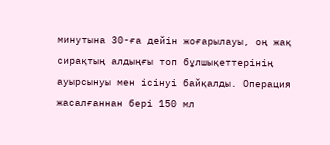минутына 30-ға дейін жоғарылауы, оң жақ сирақтың алдыңғы топ бұлшықеттерінің ауырсынуы мен ісінуі байқалды. Операция жасалғаннан бері 150 мл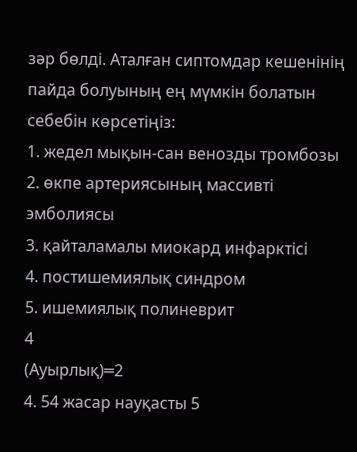зәр бөлді. Аталған сиптомдар кешенінің пайда болуының ең мүмкін болатын себебін көрсетіңіз:
1. жедел мықын-сан венозды тромбозы
2. өкпе артериясының массивті эмболиясы
3. қайталамалы миокард инфарктісі
4. постишемиялық синдром
5. ишемиялық полиневрит
4
(Ауырлық)═2
4. 54 жасар науқасты 5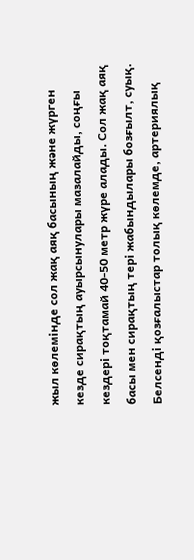жыл көлемінде сол жақ аяқ басының және жүрген кезде сирақтың ауырсынулары мазалайды, соңғы кездері тоқтамай 40-50 метр жүре алады. Сол жақ аяқ басы мен сирақтың тері жабындылары бозғылт, суық. Белсенді қозғалыстар толық көлемде, артериялық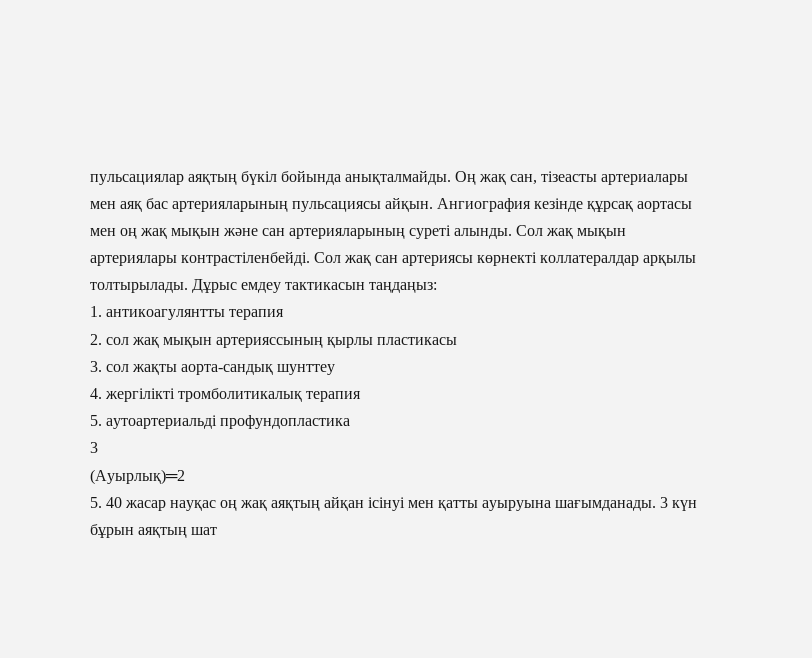пульсациялар аяқтың бүкіл бойында анықталмайды. Оң жақ сан, тізеасты артериалары мен аяқ бас артерияларының пульсациясы айқын. Ангиография кезінде құрсақ аортасы мен оң жақ мықын және сан артерияларының суреті алынды. Сол жақ мықын артериялары контрастіленбейді. Сол жақ сан артериясы көрнекті коллатералдар арқылы толтырылады. Дұрыс емдеу тактикасын таңдаңыз:
1. антикоагулянтты терапия
2. сол жақ мықын артерияссының қырлы пластикасы
3. сол жақты аорта-сандық шунттеу
4. жергілікті тромболитикалық терапия
5. аутоартериальді профундопластика
3
(Ауырлық)═2
5. 40 жасар науқас оң жақ аяқтың айқан ісінуі мен қатты ауыруына шағымданады. 3 күн бұрын аяқтың шат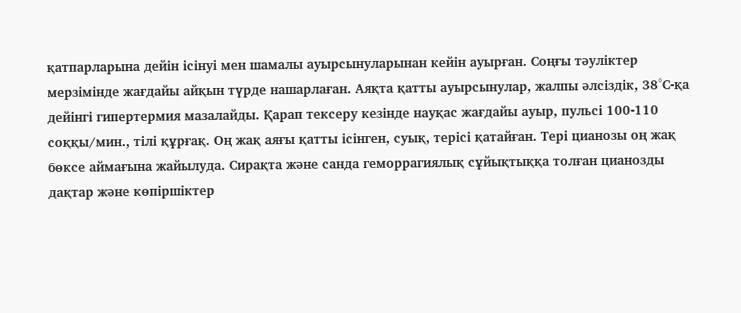қатпарларына дейін ісінуі мен шамалы ауырсынуларынан кейін ауырған. Соңғы тәуліктер мерзімінде жағдайы айқын түрде нашарлаған. Аяқта қатты ауырсынулар, жалпы әлсіздік, 38°С-қа дейінгі гипертермия мазалайды. Қарап тексеру кезінде науқас жағдайы ауыр, пульсі 100-110 соққы/мин., тілі құрғақ. Оң жақ аяғы қатты ісінген, суық, терісі қатайған. Тері цианозы оң жақ бөксе аймағына жайылуда. Сирақта және санда геморрагиялық сұйықтыққа толған цианозды дақтар және көпіршіктер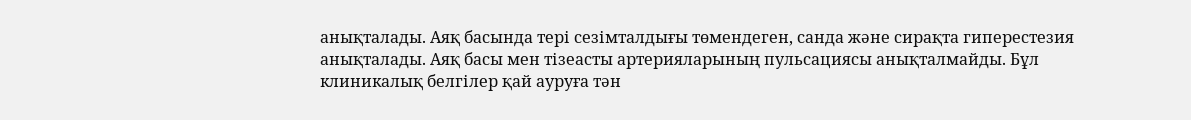анықталады. Аяқ басында тері сезімталдығы төмендеген, санда және сирақта гиперестезия анықталады. Аяқ басы мен тізеасты артерияларының пульсациясы анықталмайды. Бұл клиникалық белгілер қай ауруға тән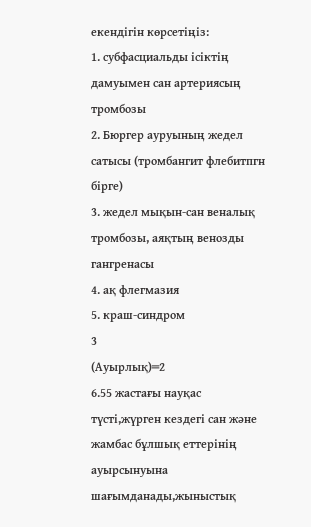екендігін көрсетіңіз:
1. субфасциальды ісіктің дамуымен сан артериясың тромбозы
2. Бюргер ауруының жедел сатысы (тромбангит флебитпгн бірге)
3. жедел мықын-сан веналық тромбозы, аяқтың венозды гангренасы
4. ақ флегмазия
5. краш-синдром
3
(Ауырлық)═2
6.55 жастағы науқас түсті,жүрген кездегі сан және жамбас бұлшық еттерінің ауырсынуына шағымданады,жыныстық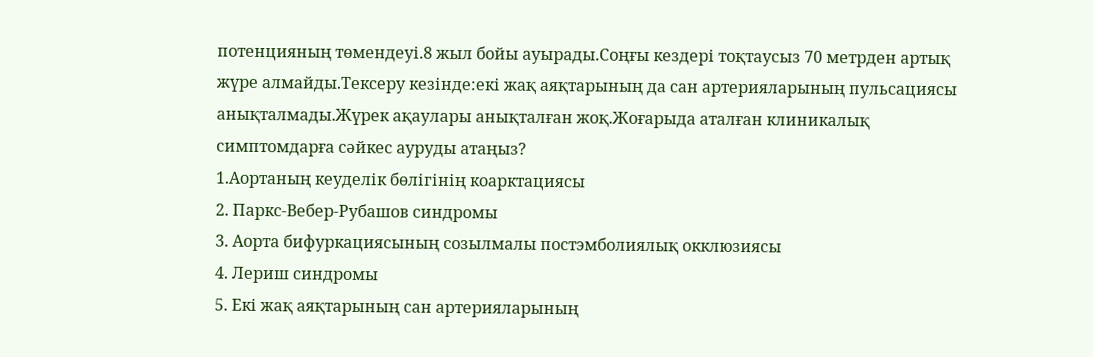потенцияның төмендеуі.8 жыл бойы ауырады.Соңғы кездері тоқтаусыз 70 метрден артық жүре алмайды.Тексеру кезінде:екі жақ аяқтарының да сан артерияларының пульсациясы анықталмады.Жүрек ақаулары анықталған жоқ.Жоғарыда аталған клиникалық симптомдарға сәйкес ауруды атаңыз?
1.Аортаның кеуделік бөлігінің коарктациясы
2. Паркс-Вебер-Рубашов синдромы
3. Аорта бифуркациясының созылмалы постэмболиялық окклюзиясы
4. Лериш синдромы
5. Екі жақ аяқтарының сан артерияларының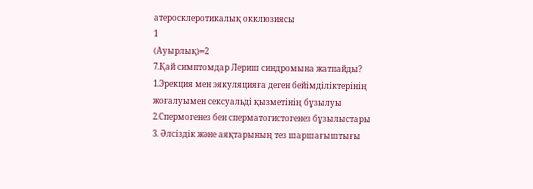атеросклеротикалық окклюзиясы
1
(Ауырлық)═2
7.Қай симптомдар Лериш синдромына жатпайды?
1.Эрекция мен эякуляцияға деген бейімділіктерінің жоғалуымен сексуальді қызметінің бұзылуы
2.Спермогенез бен сперматогистогенез бұзылыстары
3. Әлсіздік және аяқтарының тез шаршағыштығы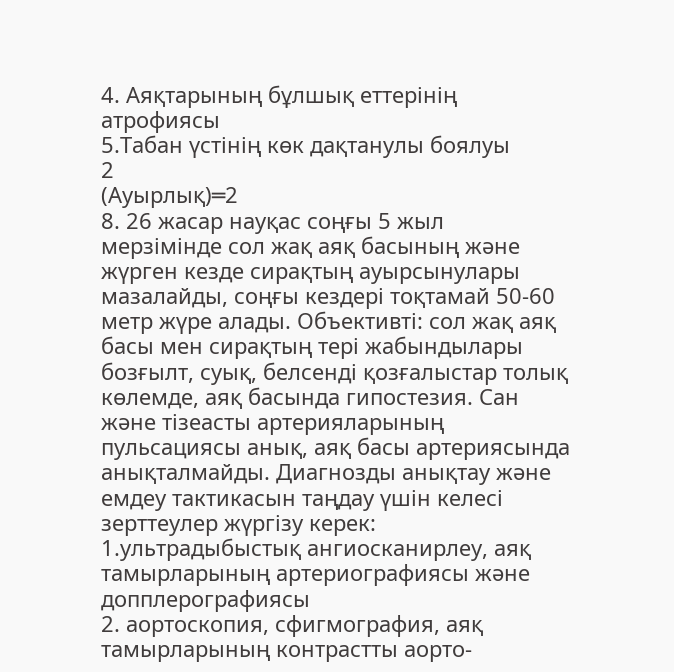4. Аяқтарының бұлшық еттерінің атрофиясы
5.Табан үстінің көк дақтанулы боялуы
2
(Ауырлық)═2
8. 26 жасар науқас соңғы 5 жыл мерзімінде сол жақ аяқ басының және жүрген кезде сирақтың ауырсынулары мазалайды, соңғы кездері тоқтамай 50-60 метр жүре алады. Объективті: сол жақ аяқ басы мен сирақтың тері жабындылары бозғылт, суық, белсенді қозғалыстар толық көлемде, аяқ басында гипостезия. Сан және тізеасты артерияларының пульсациясы анық, аяқ басы артериясында анықталмайды. Диагнозды анықтау және емдеу тактикасын таңдау үшін келесі зерттеулер жүргізу керек:
1.ультрадыбыстық ангиосканирлеу, аяқ тамырларының артериографиясы және допплерографиясы
2. аортоскопия, сфигмография, аяқ тамырларының контрастты аорто-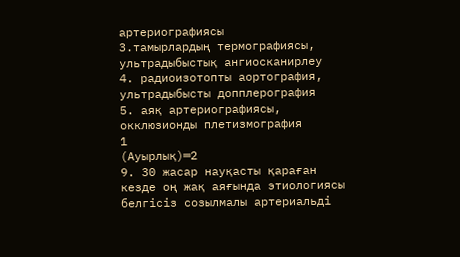артериографиясы
3.тамырлардың термографиясы, ультрадыбыстық ангиосканирлеу
4. радиоизотопты аортография, ультрадыбысты допплерография
5. аяқ артериографиясы, окклюзионды плетизмография
1
(Ауырлық)═2
9. 30 жасар науқасты қараған кезде оң жақ аяғында этиологиясы белгісіз созылмалы артериальді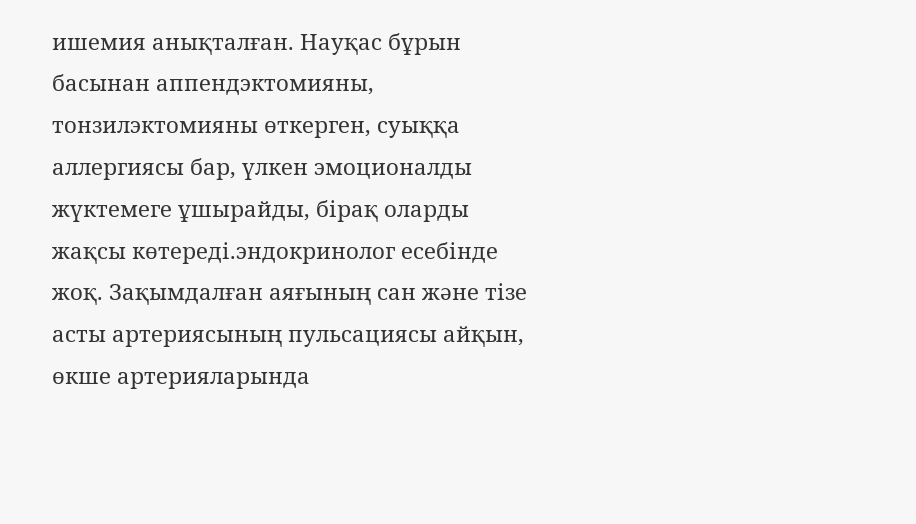ишемия анықталған. Науқас бұрын басынан аппендэктомияны, тонзилэктомияны өткерген, суыққа аллергиясы бар, үлкен эмоционалды жүктемеге ұшырайды, бірақ оларды жақсы көтереді.эндокринолог есебінде жоқ. Зақымдалған аяғының сан және тізе асты артериясының пульсациясы айқын, өкше артерияларында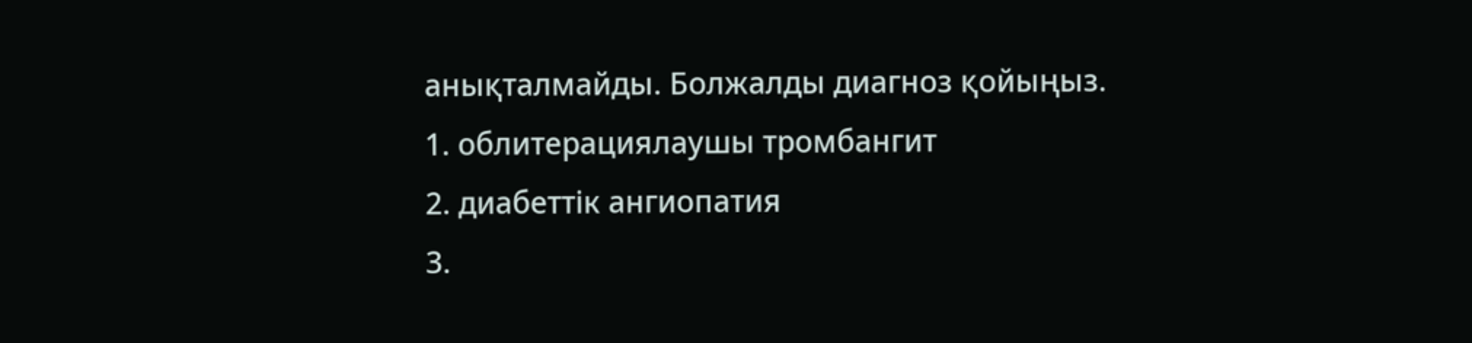анықталмайды. Болжалды диагноз қойыңыз.
1. облитерациялаушы тромбангит
2. диабеттік ангиопатия
3.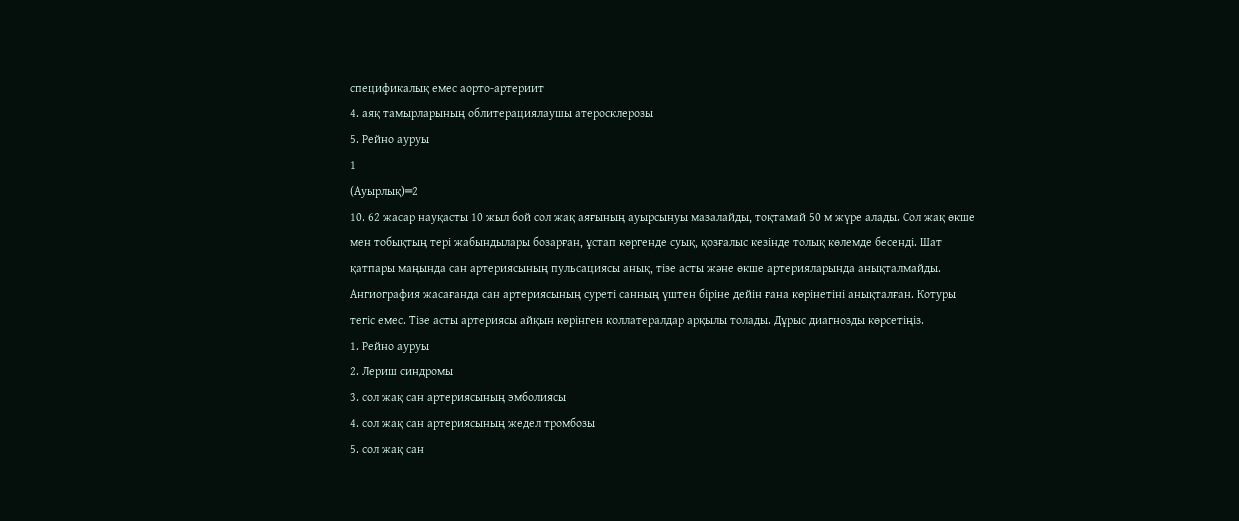спецификалық емес аорто-артериит
4. аяқ тамырларының облитерациялаушы атеросклерозы
5. Рейно ауруы
1
(Ауырлық)═2
10. 62 жасар науқасты 10 жыл бой сол жақ аяғының ауырсынуы мазалайды, тоқтамай 50 м жүре алады. Сол жақ өкше мен тобықтың тері жабындылары бозарған, ұстап көргенде суық, қозғалыс кезінде толық көлемде бесенді. Шат қатпары маңында сан артериясының пульсациясы анық, тізе асты және өкше артерияларында анықталмайды. Ангиография жасағанда сан артериясының суреті санның үштен біріне дейін ғана көрінетіні анықталған. Котуры тегіс емес. Тізе асты артериясы айқын көрінген коллатералдар арқылы толады. Дұрыс диагнозды көрсетіңіз.
1. Рейно ауруы
2. Лериш синдромы
3. сол жақ сан артериясының эмболиясы
4. сол жақ сан артериясының жедел тромбозы
5. сол жақ сан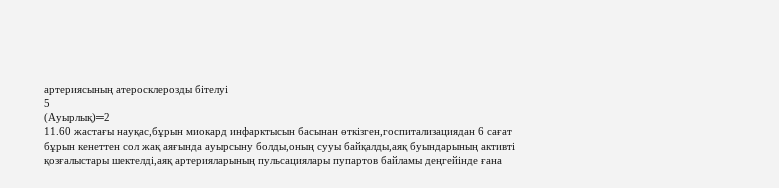артериясының атеросклерозды бітелуі
5
(Ауырлық)═2
11.60 жастағы науқас,бұрын миокард инфарктысын басынан өткізген,госпитализациядан 6 сағат бұрын кенеттен сол жақ аяғында ауырсыну болды,оның сууы байқалды,аяқ буындарының активті қозғалыстары шектелді,аяқ артерияларының пульсациялары пупартов байламы деңгейінде ғана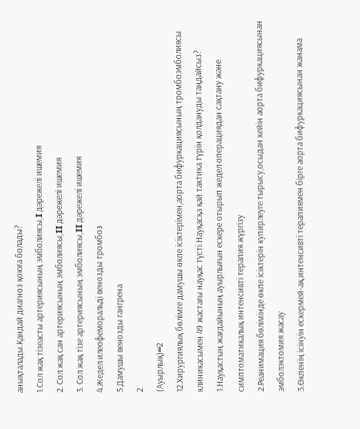анықталады.Қандай диагноз қоюға болады?
1.Сол жақ тізеасты артериясының эмболиясы,I дәрежелі ишемия
2. Сол жақ сан артериясының эмболиясы,II дәрежелі ишемия
3. Сол жақ тізе артериясының эмболиясы,II дәрежелі ишемия
4.Жедел илеофеморальді венозды тромбоз
5.Дамушы венозды гангрена
2
(Ауырлық)═2
12.Хирургиялық бөлімге дамушы өкпе ісіктерімен,аорта бифуркациясының тромбоэмболиясы клиникасымен 49 жастағы науқас түсті.Науқасқа қай тактика түрін қолдануды таңдайсыз?
1.Науқастың жағдайының ауырлығын ескере отырып жедел операциядан сақтану және симптоматикалық интенсивті терапия жүргізу
2.Реанимация бөлімінде өкпе ісіктерін купирлеуге тырысу,осыдан кейін аорта бифуркациясынан эмболэктомия жасау
3.Өкпенің ісінуін ескермей-ақ,интенсивті терапиямен бірге аорта бифуркациясынан жанама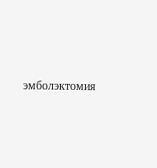эмболэктомия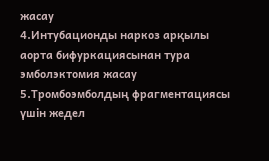жасау
4.Интубационды наркоз арқылы аорта бифуркациясынан тура эмболэктомия жасау
5.Тромбоэмболдың фрагментациясы үшін жедел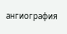ангиография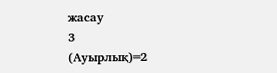жасау
3
(Ауырлық)═2